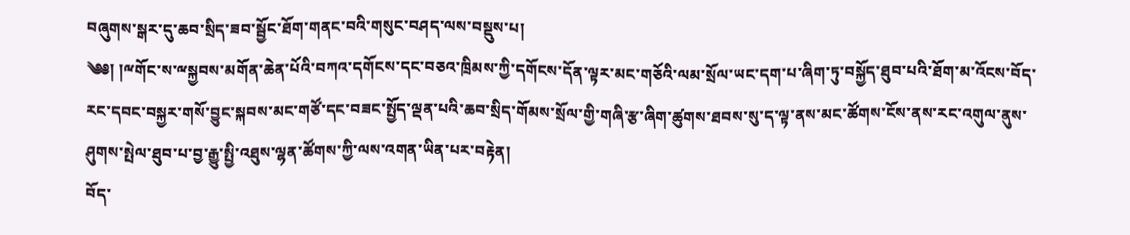བཞུགས་སྒར་དུ་ཆབ་སྲིད་ཟབ་སྦྱོང་ཐོག་གནང་བའི་གསུང་བཤད་ལས་བསྡུས་པ།
༄༅། །ྋགོང་ས་ྋསྐྱབས་མགོན་ཆེན་པོའི་བཀའ་དགོངས་དང་བཅའ་ཁྲིམས་ཀྱི་དགོངས་དོན་ལྟར་མང་གཅོའི་ལམ་སྲོལ་ཡང་དག་པ་ཞིག་ཏུ་བསྐྱོད་ཐུབ་པའི་ཐོག་མ་འོངས་བོད་རང་དབང་བསྐྱར་གསོ་བྱུང་སྐབས་མང་གཙོ་དང་བཟང་སྤྱོད་ལྡན་པའི་ཆབ་སྲིད་གོམས་སྲོལ་གྱི་གཞི་རྩ་ཞིག་ཚུགས་ཐབས་སུ་ད་ལྟ་ནས་མང་ཚོགས་ངོས་ནས་རང་འགུལ་ནུས་ཤུགས་སྤེལ་ཐུབ་པ་བྱ་རྒྱུ་སྤྱི་འཐུས་ལྷན་ཚོགས་ཀྱི་ལས་འགན་ཡིན་པར་བརྟེན།
བོད་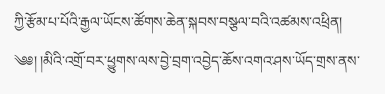ཀྱི་རྩོམ་པ་པོའི་རྒྱལ་ཡོངས་ཚོགས་ཆེན་སྐབས་བསྩལ་བའི་འཚམས་འཕྲིན།
༄༅། །མིའི་འགྲོ་བར་ཕྱུགས་ལས་བྱེ་བྲག་འབྱེད་ཆོས་འགའ་ཤས་ཡོད་གྲས་ནས་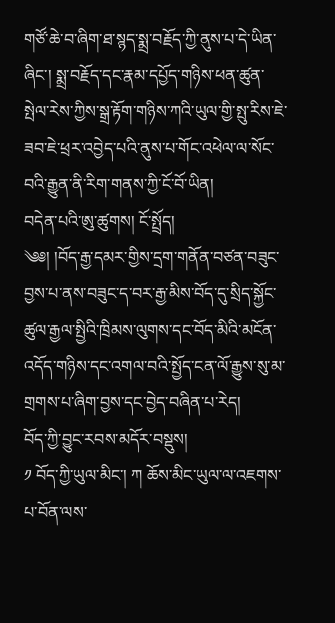གཙོ་ཆེ་བ་ཞིག་ཐ་སྙད་སྨྲ་བརྗོད་ཀྱི་ནུས་པ་དེ་ཡིན་ཞིང་། སྨྲ་བརྗོད་དང་རྣམ་དཔྱོད་གཉིས་ཕན་ཚུན་སྤེལ་རེས་ཀྱིས་སྒྲ་རྟོག་གཉིས་ཀའི་ཡུལ་གྱི་སྤུ་རིས་ཇེ་ཟབ་ཇེ་ཕྲར་འབྱེད་པའི་ནུས་པ་གོང་འཕེལ་ལ་སོང་བའི་རྒྱུན་ནི་རིག་གནས་ཀྱི་ངོ་བོ་ཡིན།
བདེན་པའི་ཨུ་ཚུགས། ངོ་སྤྲོད།
༄༅། །བོད་རྒྱ་དམར་གྱིས་དྲག་གནོན་བཙན་བཟུང་བྱས་པ་ནས་བཟུང་ད་བར་རྒྱ་མིས་བོད་དུ་སྲིད་སྐྱོང་ཚུལ་རྒྱལ་སྤྱིའི་ཁྲིམས་ལུགས་དང་བོད་མིའི་མངོན་འདོད་གཉིས་དང་འགལ་བའི་སྤྱོད་ངན་ལོ་རྒྱུས་སུ་མ་གྲགས་པ་ཞིག་བྱས་དང་བྱེད་བཞིན་པ་རེད།
བོད་ཀྱི་བྱུང་རབས་མདོར་བསྡུས།
༡ བོད་ཀྱི་ཡུལ་མིང་། ཀ ཆོས་མིང་ཡུལ་ལ་འཇགས་པ་བོན་ལས་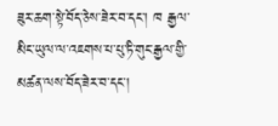ཟུར་ཆག་སྟེ་བོད་ཅེས་ཟེར་བ་དང་། ཁ རྒྱལ་མིང་ཡུལ་ལ་འཇགས་པ་པུ་ཏི་གུང་རྒྱལ་གྱི་མཚན་ལས་བོད་ཟེར་བ་དང་།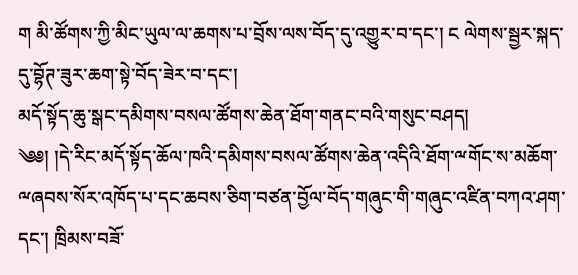ག མི་ཚོགས་ཀྱི་མིང་ཡུལ་ལ་ཆགས་པ་བྲོས་ལས་བོད་དུ་འགྱུར་བ་དང་། ང ལེགས་སྦྱར་སྐད་དུ་བྷོཊ་ཟུར་ཆག་སྟེ་བོད་ཟེར་བ་དང་།
མདོ་སྟོད་ཆུ་སྒང་དམིགས་བསལ་ཚོགས་ཆེན་ཐོག་གནང་བའི་གསུང་བཤད།
༄༅། །དེ་རིང་མདོ་སྟོད་ཆོལ་ཁའི་དམིགས་བསལ་ཚོགས་ཆེན་འདིའི་ཐོག་ྋགོང་ས་མཆོག་ྋཞབས་སོར་འཁོད་པ་དང་ཆབས་ཅིག་བཙན་བྱོལ་བོད་གཞུང་གི་གཞུང་འཛིན་བཀའ་ཤག་དང་། ཁྲིམས་བཟོ་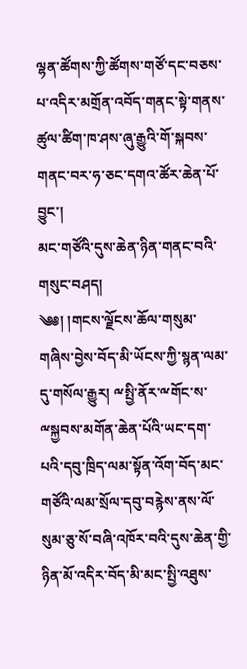ལྷན་ཚོགས་ཀྱི་ཚོགས་གཙོ་དང་བཅས་པ་འདིར་མགྲོན་འབོད་གནང་སྟེ་གནས་ཚུལ་ཚིག་ཁ་ཤས་ཞུ་རྒྱུའི་གོ་སྐབས་གནང་བར་ཧ་ཅང་དགའ་ཚོར་ཆེན་པོ་བྱུང་།
མང་གཙོའི་དུས་ཆེན་ཉིན་གནང་བའི་གསུང་བཤད།
༄༅། །གངས་ལྗོངས་ཆོལ་གསུམ་གཞིས་བྱེས་བོད་མི་ཡོངས་ཀྱི་སྙན་ལམ་དུ་གསོལ་རྒྱུར། ྋསྤྱི་ནོར་ྋགོང་ས་ྋསྐྱབས་མགོན་ཆེན་པོའི་ཡང་དག་པའི་དབུ་ཁྲིད་ལམ་སྟོན་འོག་བོད་མང་གཙོའི་ལམ་སྲོལ་དབུ་བརྙེས་ནས་ལོ་སུམ་ཅུ་སོ་བཞི་འཁོར་བའི་དུས་ཆེན་གྱི་ཉིན་མོ་འདིར་བོད་མི་མང་སྤྱི་འཐུས་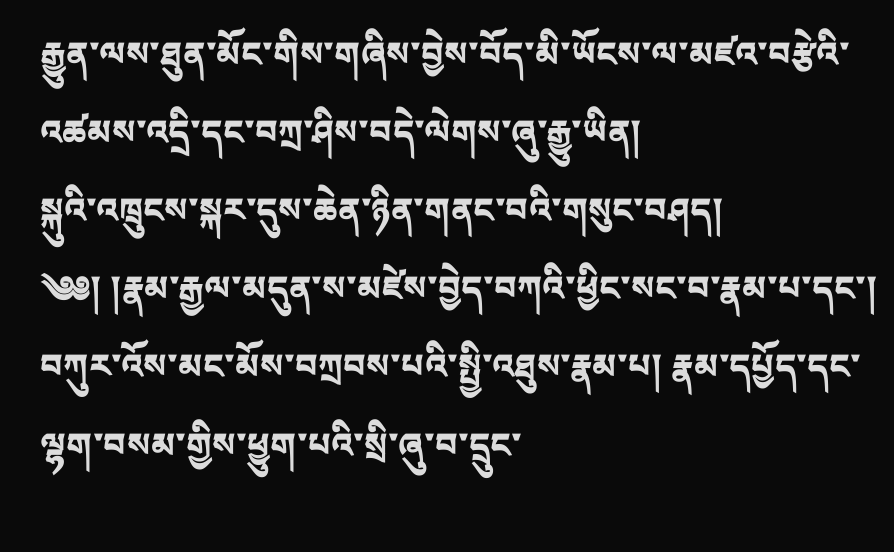རྒྱུན་ལས་ཐུན་མོང་གིས་གཞིས་བྱེས་བོད་མི་ཡོངས་ལ་མཛའ་བརྩེའི་འཚམས་འདྲི་དང་བཀྲ་ཤིས་བདེ་ལེགས་ཞུ་རྒྱུ་ཡིན།
སྐུའི་འཁྲུངས་སྐར་དུས་ཆེན་ཉིན་གནང་བའི་གསུང་བཤད།
༄༅། །རྣམ་རྒྱལ་མདུན་ས་མཛེས་བྱེད་བཀའི་ཕྱིང་སང་བ་རྣམ་པ་དང་། བཀུར་འོས་མང་མོས་བཀྲབས་པའི་སྤྱི་འཐུས་རྣམ་པ། རྣམ་དཔྱོད་དང་ལྷག་བསམ་གྱིས་ཕྱུག་པའི་སྲི་ཞུ་བ་དྲུང་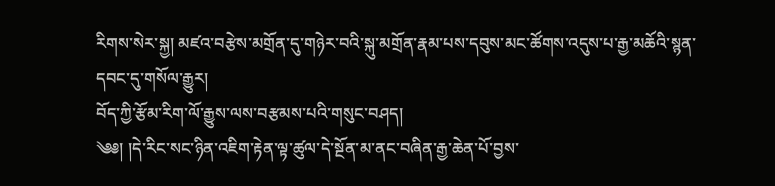རིགས་སེར་སྐྱ། མཛའ་བརྩེས་མགྲོན་དུ་གཉེར་བའི་སྐུ་མགྲོན་རྣམ་པས་དབུས་མང་ཚོགས་འདུས་པ་རྒྱ་མཆོའི་སྙན་དབང་དུ་གསོལ་རྒྱུར།
བོད་ཀྱི་རྩོམ་རིག་ལོ་རྒྱུས་ལས་བརྩམས་པའི་གསུང་བཤད།
༄༅། །དེ་རིང་སང་ཉིན་འཇིག་རྟེན་ལྟ་ཚུལ་དེ་སྔོན་མ་ནང་བཞིན་རྒྱ་ཆེན་པོ་བྱས་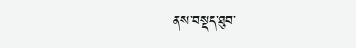ནས་བསྡད་ཐུབ་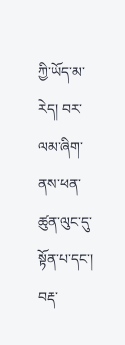ཀྱི་ཡོད་མ་རེད། བར་ལམ་ཞིག་ནས་ཕན་ཚུན་ལུང་དུ་སྟོན་པ་དང་། བརྡ་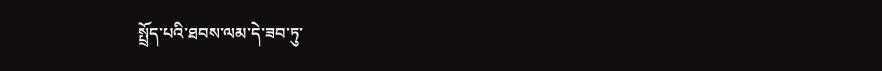སྤྲོད་པའི་ཐབས་ལམ་དེ་ཟབ་ཏུ་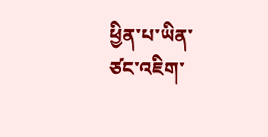ཕྱིན་པ་ཡིན་ཙང་འཇིག་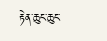རྟེན་ཆུང་ཆུང་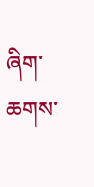ཞིག་ཆགས་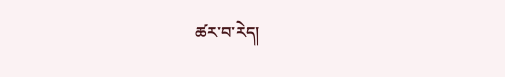ཚར་བ་རེད།